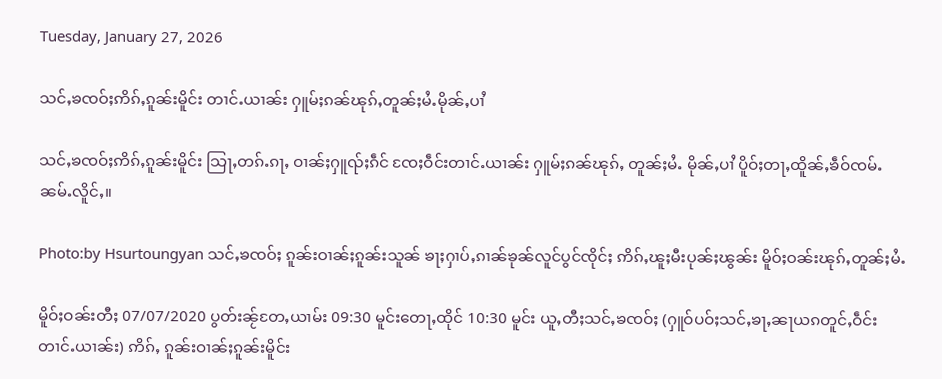Tuesday, January 27, 2026

သင်ႇၶၸဝ်ႈဢိၵ်ႇၵူၼ်းမိူင်း တၢင်ႉယၢၼ်း ႁူမ်ႈၵၼ်ၽုၵ်ႇတူၼ်ႈမႆႉမိုၼ်ႇပၢႆ

သင်ႇၶၸဝ်ႈဢိၵ်ႇၵူၼ်းမိူင်း သြႃႇတၵ်ႉၵႃႇ ဝၢၼ်ႈႁူၺ်ႈၵဵင် ၸႄႈဝဵင်းတၢင်ႉယၢၼ်း ႁူမ်ႈၵၼ်ၽုၵ်ႇ တူၼ်ႈမႆႉ မိုၼ်ႇပၢႆ ပိူဝ်ႈတႃႇထိူၼ်ႇၶဵဝ်ၸမ်ႉၼမ်ႉလိူင်ႇ။

Photo:by Hsurtoungyan သင်ႇၶၸဝ်ႈ ၵူၼ်းဝၢၼ်ႈၵူၼ်းသူၼ် ၶႃႈႁၢပ်ႇၵၢၼ်ၶုၼ်လူင်ပွင်ၸိုင်ႈ ဢိၵ်ႇၽူႈမီးပုၼ်ႈၽွၼ်း မိူဝ်ႈဝၼ်းၽုၵ်ႇတူၼ်ႈမႆႉ

မိူဝ်ႈဝၼ်းတီႈ 07/07/2020 ပွတ်းၼႂ်တႄႇယၢမ်း 09:30 မူင်းတေႃႇထိုင် 10:30 မူင်း ယူႇတီႈသင်ႇၶၸဝ်ႈ (ႁူဝ်ပဝ်ႈသင်ႇၶႃႇၼႃယၵတူင်ႇဝဵင်းတၢင်ႉယၢၼ်း) ဢိၵ်ႇ ၵူၼ်းဝၢၼ်ႈၵူၼ်းမိူင်း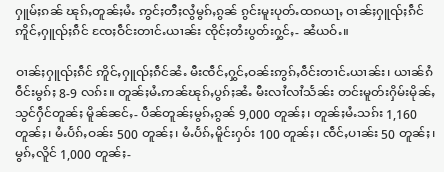ႁူမ်ႈၵၼ် ၽုၵ်ႇတူၼ်ႈမႆႉ ဢွင်ႈတီႈလွႆမွၵ်ႇၵွၼ် ၵွင်းမူးပုတ်ႉထၵယႃႇ ဝၢၼ်ႈႁူၺ်ႈၵဵင် ဢိူင်ႇႁူၺ်ႈၵဵင် ၸႄႈဝဵင်းတၢင်ႉယၢၼ်း ၸိုင်ႈတႆးပွတ်းႁွင်ႇ- ၼႆယဝ်ႉ။

ဝၢၼ်ႈႁူၺ်ႈၵဵင် ဢိူင်ႇႁူၺ်ႈၵဵင်ၼႆႉ မီးၸဵင်ႇႁွင်ႇဝၼ်းဢွၵ်ႇဝဵင်းတၢင်ႉယၢၼ်း၊ ယၢၼ်ၵႆဝဵင်းမွၵ်ႈ 8-9 လၵ်း။ တူၼ်ႈမႆႉဢၼ်ၽုၵ်ႇပွၵ်ႈၼႆႉ မီးလၢႆလၢႆသႅၼ်း တင်းမူတ်းႁိမ်းမိုၼ်ႇသွင်ႁဵင်တူၼ်ႈ မိူၼ်ၼင်ႇ- ပဵၼ်တူၼ်ႈမွၵ်ႇၵွၼ် 9,000 တူၼ်ႈ၊ တူၼ်ႈမႆႉသၵ်း 1,160 တူၼ်ႈ၊ မႆႉပႅၵ်ႇဝၼ်း 500 တူၼ်ႈ၊ မႆႉပႅၵ်ႇမိူင်းႁဝ်း 100 တူၼ်ႈ၊ ၸဵင်ႇပၢၼ်း 50 တူၼ်ႈ၊ မွၵ်ႇလိူင် 1,000 တူၼ်ႈ-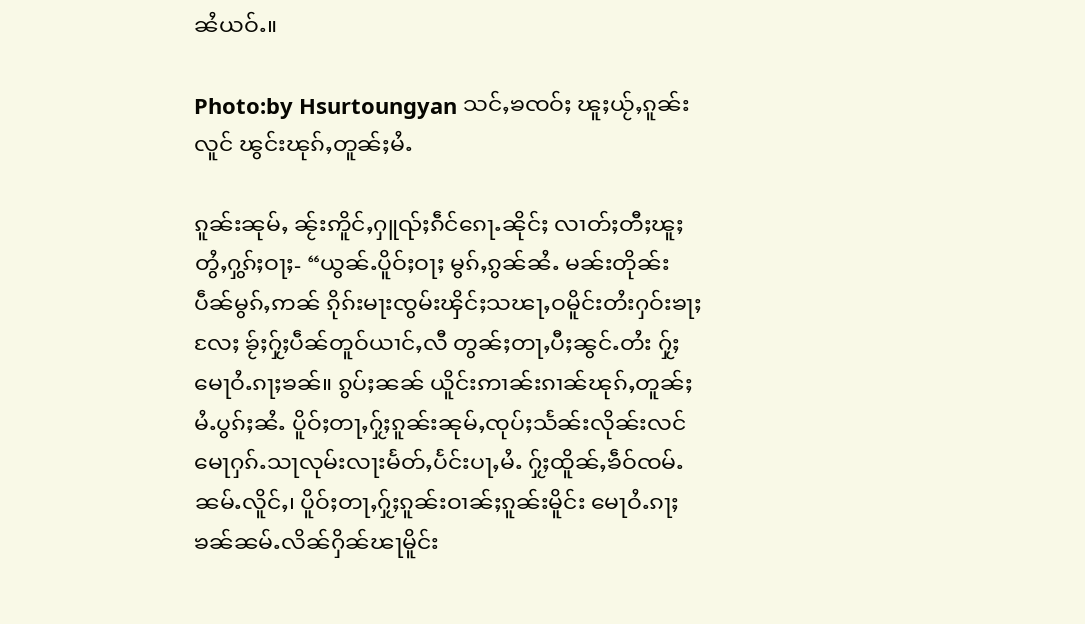ၼႆယဝ်ႉ။

Photo:by Hsurtoungyan သင်ႇၶၸဝ်ႈ ၽူႈယႂ်ႇၵူၼ်းလူင် ၽွင်းၽုၵ်ႇတူၼ်ႈမႆႉ

ၵူၼ်းၼုမ်ႇ ၼႂ်းဢိူင်ႇႁူၺ်ႈၵဵင်ၵေႃႉၼိုင်ႈ လၢတ်ႈတီႈၽူႈတွႆႇႁွၵ်ႈဝႃႈ- “ယွၼ်ႉပိူဝ်ႈဝႃႈ မွၵ်ႇၵွၼ်ၼႆႉ မၼ်းတိုၼ်းပဵၼ်မွၵ်ႇဢၼ် ၵိုၵ်းမႃးၸွမ်းၾိင်ႈသၽႃႇဝမိူင်းတႆးႁဝ်းၶႃႈလႄႈ ၶႂ်ႈႁႂ်ႈပဵၼ်တူဝ်ယၢင်ႇလီ တွၼ်ႈတႃႇပီႈၼွင်ႉတႆး ႁႂ်ႈမေႃဝႆႉၵႃႈၶၼ်။ ၵွပ်ႈၼၼ် ယိူင်းဢၢၼ်းၵၢၼ်ၽုၵ်ႇတူၼ်ႈမႆႉပွၵ်ႈၼႆႉ ပိူဝ်ႈတႃႇႁႂ်ႈၵူၼ်းၼုမ်ႇၸုပ်ႈသႅၼ်းလိုၼ်းလင် မေႃႁၵ်ႉသႃလုမ်းလႃးမႅတ်ႇပႅင်းပႃႇမႆႉ ႁႂ်ႈထိူၼ်ႇၶဵဝ်ၸမ်ႉ ၼမ်ႉလိူင်ႇ၊ ပိူဝ်ႈတႃႇႁႂ်ႈၵူၼ်းဝၢၼ်ႈၵူၼ်းမိူင်း မေႃဝႆႉၵႃႈၶၼ်ၼမ်ႉလိၼ်ႁိၼ်ၽႃမိူင်း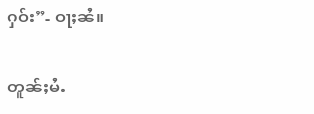ႁဝ်း”- ဝႃႈၼႆ။

တူၼ်ႈမႆႉ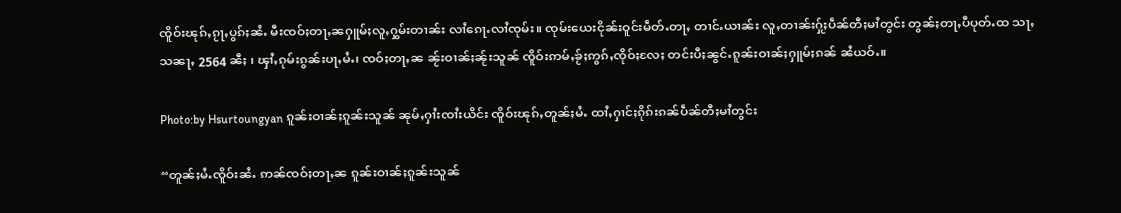ၸိူဝ်းၽုၵ်ႇၵႂႃႇပွၵ်ႈၼႆႉ မီးၸဝ်ႈတႃႇၼႁူမ်ႈလူႇႁွမ်းတၢၼ်း လၢႆၵေႃႉလၢႆၸုမ်း။ ၸုမ်းယေးငိုၼ်းဝူင်းမဵတ်ႉတႃႇ တၢင်ႉယၢၼ်း လူႇတၢၼ်းႁႂ်ႈပဵၼ်တီႈမၢႆတွင်း တွၼ်ႈတႃႇပီပုတ်ႉထ သႃႇသၼႃႇ 2564 ၼီႈ ၊ ၾၢႆႇၵုမ်းၵွၼ်းပႃႇမႆႉ၊ ၸဝ်ႈတႃႇၼ ၼႂ်းဝၢၼ်ႈၼႂ်းသူၼ် ၸိူဝ်းဢမ်ႇၶႂ်ႈဢွၵ်ႇၸိုဝ်ႈလႄႈ တင်းပီႈၼွင်ႉၵူၼ်းဝၢၼ်ႈႁူမ်ႈၵၼ် ၼႆယဝ်ႉ။

Photo:by Hsurtoungyan ၵူၼ်းဝၢၼ်ႈၵူၼ်းသူၼ် ၼုမ်ႇႁၢႆးၸၢႆးယိင်း ၸိူဝ်းၽုၵ်ႇတူၼ်ႈမႆႉ ထၢႆႇႁၢင်ႈၵိုၵ်းၵၼ်ပဵၼ်တီႈမၢႆတွင်း

“တူၼ်ႈမႆႉၸိူဝ်းၼႆႉ ဢၼ်ၸဝ်ႈတႃႇၼ ၵူၼ်းဝၢၼ်ႈၵူၼ်းသူၼ်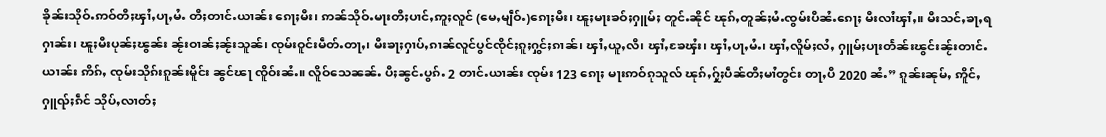ၶိုၼ်းသိုဝ်ႉဢဝ်တီႈၾၢႆႇပႃႇမႆႉ တီႈတၢင်ႉယၢၼ်း ၵေႃႈမီး၊ ဢၼ်သိုဝ်ႉမႃးတီႈပၢင်ႇဢူႈလူင် (မေႇမျဵဝ်ႉ)ၵေႃႈမီး၊ ၽူႈမႃးၶဝ်ႈႁူမ်ႈ တူင်ႉၼိုင် ၽုၵ်ႇတူၼ်ႈမႆႉၸွမ်းပီၼႆႉၵေႃႈ မီးလၢႆၾၢႆႇ။ မီးသင်ႇၶႃႇရႁၢၼ်း၊ ၽူႈမီးပုၼ်ႈၽွၼ်း ၼႂ်းဝၢၼ်ႈၼႂ်းသူၼ်၊ ၸုမ်းဝူင်းမဵတ်ႉတႃႇ၊ မီးၶႃႈႁၢပ်ႇၵၢၼ်လူင်ပွင်ၸိုင်ႈၵူႈႁွင်ႈၵၢၼ်၊ ၾၢႆႇယူႇလီ၊ ၾၢႆႇၶႄၾႆး၊ ၾၢႆႇပႃႇမႆႉ၊ ၾၢႆႇလိူမ်ႈလႆႇ ႁူမ်ႈပႃးတႅၼ်းၽွင်းၼႂ်းတၢင်ႉယၢၼ်း ဢိၵ်ႇ ၸုမ်းသိုၵ်းၵူၼ်းမိူင်း ၼွင်ၽႃ ၸိူဝ်းၼႆႉ။ လိူဝ်သေၼၼ်ႉ ပီႈၼွင်ႉပွၵ်ႉ 2 တၢင်ႉယၢၼ်း ၸုမ်း 123 ၵေႃႈ မႃးဢဝ်ၵုသူလ် ၽုၵ်ႇႁႂ်ႈပဵၼ်တီႈမၢႆတွင်း တႃႇပီ 2020 ၼႆႉ” ၵူၼ်းၼုမ်ႇ ဢိူင်ႇႁူၺ်ႈၵဵင် သိုပ်ႇလၢတ်ႈ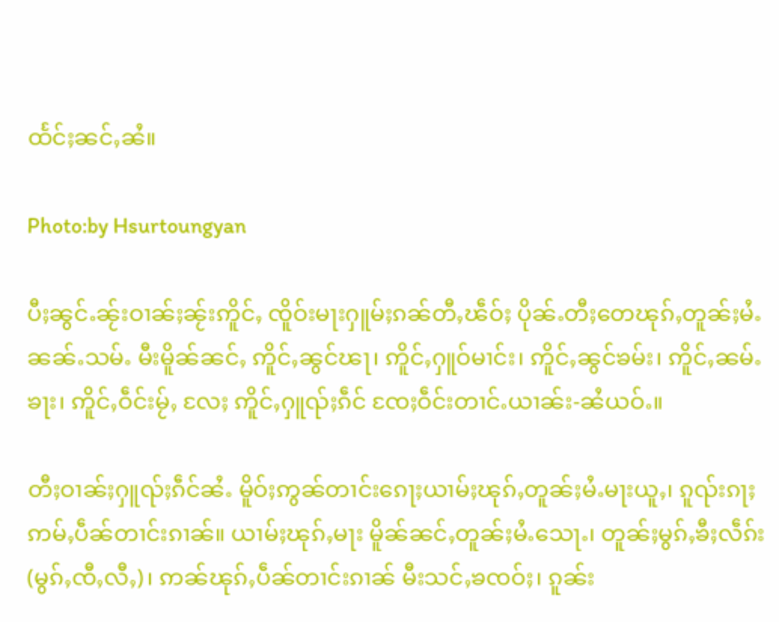ထႅင်ႈၼင်ႇၼႆ။

Photo:by Hsurtoungyan

ပီႈၼွင်ႉၼႂ်းဝၢၼ်ႈၼႂ်းဢိူင်ႇ ၸိူဝ်းမႃးႁူမ်ႈၵၼ်တီႇၽဵဝ်ႈ ပိုၼ်ႉတီႈတေၽုၵ်ႇတူၼ်ႈမႆႉၼၼ်ႉသမ်ႉ မီးမိူၼ်ၼင်ႇ ဢိူင်ႇၼွင်ၽႃ၊ ဢိူင်ႇႁူဝ်မၢင်း၊ ဢိူင်ႇၼွင်ၶမ်း၊ ဢိူင်ႇၼမ်ႉၶႃး၊ ဢိူင်ႇဝဵင်းမႂ်ႇ လႄႈ ဢိူင်ႇႁူၺ်ႈၵဵင် ၸႄႈဝဵင်းတၢင်ႉယၢၼ်း-ၼႆယဝ်ႉ။

တီႈဝၢၼ်ႈႁူၺ်ႈၵဵင်ၼႆႉ မိူဝ်ႈဢွၼ်တၢင်းၵေႃႈယၢမ်ႈၽုၵ်ႇတူၼ်ႈမႆႉမႃးယူႇ၊ ၵူၺ်းၵႃႈ ဢမ်ႇပဵၼ်တၢင်းၵၢၼ်။ ယၢမ်ႈၽုၵ်ႇမႃး မိူၼ်ၼင်ႇတူၼ်ႈမႆႉသေႃႉ၊ တူၼ်ႈမွၵ်ႇၶီႈလဵၵ်း (မွၵ်ႇၸီႇလီႇ)၊ ဢၼ်ၽုၵ်ႇပဵၼ်တၢင်းၵၢၼ် မီးသင်ႇၶၸဝ်ႈ၊ ၵူၼ်း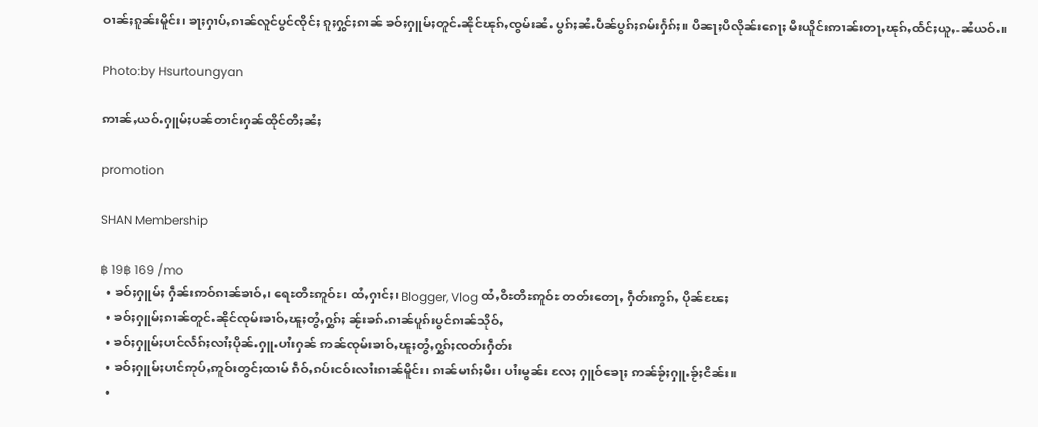ဝၢၼ်ႈၵူၼ်းမိူင်း၊ ၶႃႈႁၢပ်ႇၵၢၼ်လူင်ပွင်ၸိုင်ႈ ၵူႈႁွင်ႈၵၢၼ် ၶဝ်ႈႁူမ်ႈတူင်ႉၼိုင်ၽုၵ်ႇၸွမ်းၼႆႉ ပွၵ်ႈၼႆႉပဵၼ်ပွၵ်ႈၵမ်းႁႅၵ်ႈ။ ပီၼႃႈပီလိုၼ်းၵေႃႈ မီးယိူင်းဢၢၼ်းတႃႇၽုၵ်ႇထႅင်ႈယူႇ-ၼႆယဝ်ႉ။

Photo:by Hsurtoungyan

ဢၢၼ်ႇယဝ်ႉႁူမ်ႈပၼ်တၢင်းႁၼ်ထိုင်တီႈၼႆႈ

promotion

SHAN Membership

฿ 19฿ 169 /mo
  • ၶဝ်ႈႁူမ်ႈ ႁဵၼ်းဢဝ်ၵၢၼ်ၶၢဝ်ႇ၊ ရေႊတီႊဢူဝ်ႊ၊ ထႆႇႁၢင်ႈ၊ Blogger, Vlog ထႆႇဝီႊတီႊဢူဝ်ႊ တတ်းတေႃႇ ႁဵတ်းဢွၵ်ႇ ပိုၼ်ၽႄႈ
  • ၶဝ်ႈႁူမ်ႈၵၢၼ်တူင်ႉၼိုင်ၸုမ်းၶၢဝ်ႇၽူႈတွႆႇႁွၵ်ႈ ၼႂ်းၶၵ်ႉၵၢၼ်ပူၵ်းပွင်ၵၢၼ်သိုဝ်ႇ
  • ၶဝ်ႈႁူမ်ႈပၢင်လႅၵ်ႈလၢႆႈပိုၼ်ႉႁူႉပၢႆးႁၼ် ဢၼ်ၸုမ်းၶၢဝ်ႇၽူႈတွႆႇႁွၵ်ႈၸတ်းႁဵတ်း
  • ၶဝ်ႈႁူမ်ႈပၢင်ဢုပ်ႇဢူဝ်းတွင်ႈထၢမ် ၵဵဝ်ႇၵပ်းငဝ်းလၢႆးၵၢၼ်မိူင်း၊ ၵၢၼ်မၢၵ်ႈမီး၊ ပၢႆးမွၼ်း လႄႈ ႁူဝ်ၶေႃႈ ဢၼ်ၶႂ်ႈႁူႉၶႂ်ႈငိၼ်း။
  •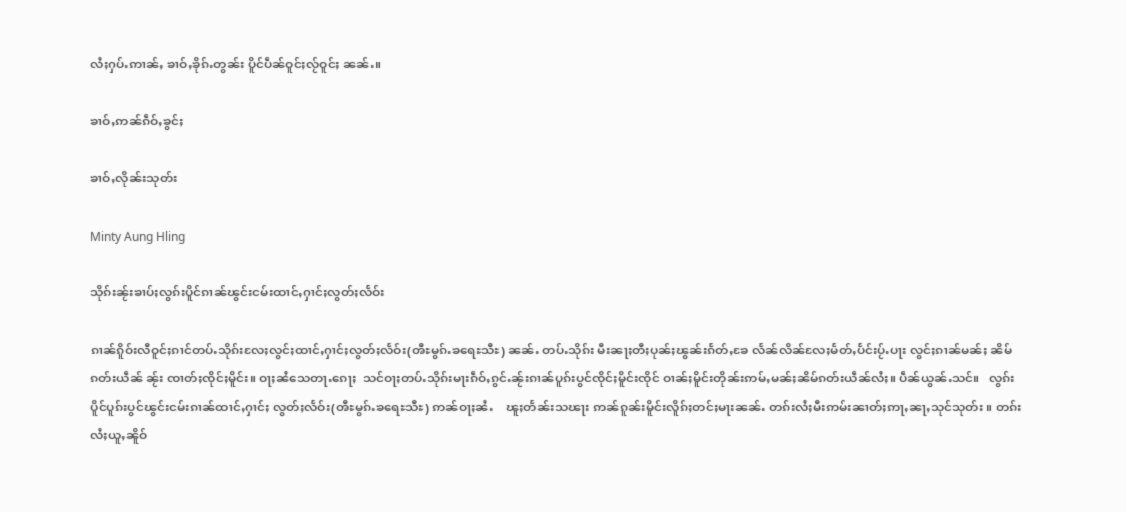လႆႈႁပ်ႉဢၢၼ်ႇ ၶၢဝ်ႇၶိုၵ်ႉတွၼ်း ပိူင်ပဵၼ်ဝူင်ႈလႂ်ဝူင်ႈ ၼၼ်ႉ။

ၶၢဝ်ႇဢၼ်ၵဵဝ်ႇၶွင်ႈ

ၶၢဝ်ႇလိုၼ်းသုတ်း

Minty Aung Hling

သိုၵ်းၼႂ်းၶၢပ်ႈလွၵ်းပိူင်ၵၢၼ်ၽွင်းငမ်းထၢင်ႇႁၢင်ႈလွတ်ႈလႅဝ်း

ၵၢၼ်ၵိူဝ်းလီဝူင်ႈၵၢင်တပ်ႉသိုၵ်းလႄႈလွင်ႈထၢင်ႇႁၢင်ႈလွတ်ႈလႅဝ်း(ၻီႊမွၵ်ႉၶရေႊသီႊ) ၼၼ်ႉ တပ်ႉသိုၵ်း မီးၼႃႈတီႈပုၼ်ႈၽွၼ်းၵႅတ်ႇၶႄ လႅၼ်လိၼ်လႄႈမႅတ်ႇပႅင်းပႂ်ႉပႃး လွင်ႈၵၢၼ်မၼ်ႈ ၼိမ်ၵတ်းယဵၼ် ၼႂ်း ၸၢတ်ႈၸိုင်ႈမိူင်း။ ဝႃႈၼႆသေတႃႉၵေႃႈ  သင်ဝႃႈတပ်ႉသိုၵ်းမႃးၵဵဝ်ႇၵွင်ႉၼႂ်းၵၢၼ်ပူၵ်းပွင်ၸိုင်ႈမိူင်းၸိုင် ဝၢၼ်ႈမိူင်းတိုၼ်းဢမ်ႇမၼ်ႈၼိမ်ၵတ်းယဵၼ်လႆႈ။ ပဵၼ်ယွၼ်ႉသင်။   လွၵ်းပိူင်ပူၵ်းပွင်ၽွင်းငမ်းၵၢၼ်ထၢင်ႇႁၢင်ႈ လွတ်ႈလႅဝ်း(ၻီႊမွၵ်ႉၶရေႊသီႊ) ဢၼ်ဝႃႈၼႆႉ    ၽူႈတႅၼ်းသၽႃး ဢၼ်ၵူၼ်းမိူင်းလိူၵ်ႈတင်ႈမႃးၼၼ်ႉ တၵ်းလႆႈမီးဢမ်းၼၢတ်ႈဢႃႇၼႃႇသုင်သုတ်း ။ တၵ်းလႆႈယူႇၼိူဝ်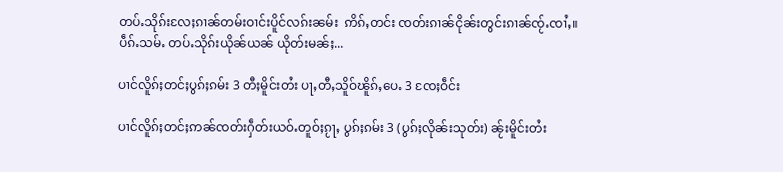တပ်ႉသိုၵ်းလႄႈၵၢၼ်တမ်းဝၢင်းပိူင်လၵ်းၼမ်း  ဢိၵ်ႇတင်း ၸတ်းၵၢၼ်ငိုၼ်းတွင်းၵၢၼ်ၸႂ်ႉၸၢႆႇ။ ပဵၵ်ႉသမ်ႉ တပ်ႉသိုၵ်းယိုၼ်ယၼ် ယိုတ်းမၼ်ႈ...

ပၢင်လိူၵ်ႈတင်ႈပွၵ်ႈၵမ်း 3 တီႈမိူင်းတႆး ပႃႇတီႇသိူဝ်ၽိူၵ်ႇပေႉ 3 ၸႄႈဝဵင်း

ပၢင်လိူၵ်ႈတင်ႈဢၼ်ၸတ်းႁဵတ်းယဝ်ႉတူဝ်ႈၵႂႃႇ ပွၵ်ႈၵမ်း 3 (ပွၵ်ႈလိုၼ်းသုတ်း) ၼႂ်းမိူင်းတႆး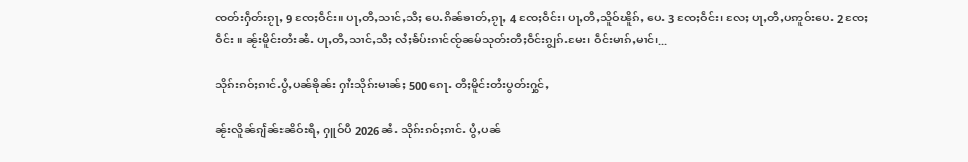ၸတ်းႁဵတ်းၵႂႃႇ 9 ၸႄႈဝဵင်း။ ပႃႇတီႇသၢင်ႇသီႈ ပေႉၵိၼ်ၶၢတ်ႇၵႂႃႇ 4 ၸႄႈဝဵင်း၊ ပႃႇတီႇသိူဝ်ၽိူၵ်ႇ ပေႉ 3 ၸႄႈဝဵင်း၊ လႄႈ ပႃႇတီႇပဢူဝ်းပေႉ 2 ၸႄႈဝဵင်း ။ ၼႂ်းမိူင်းတႆးၼႆႉ ပႃႇတီႇသၢင်ႇသီႈ လႆႈၶႅပ်းၵၢင်ၸႂ်ၼမ်သုတ်းတီႈဝဵင်းၵျွၵ်ႉမႄး၊ ဝဵင်းမၢၵ်ႇမၢင်၊...

သိုၵ်းၵဝ်ႈၵၢင်ႉပွႆႇပၼ်ၶိုၼ်း ႁၢႆးသိုၵ်းမၢၼ်ႈ 500 ၵေႃႉ တီႈမိူင်းတႆးပွတ်းႁွင်ႇ

ၼႂ်းလိူၼ်ၵျႅၼ်ႊၼိဝ်ႊရီႇ ႁူဝ်ပီ 2026 ၼႆႉ သိုၵ်းၵဝ်ႈၵၢင်ႉ ပွႆႇပၼ်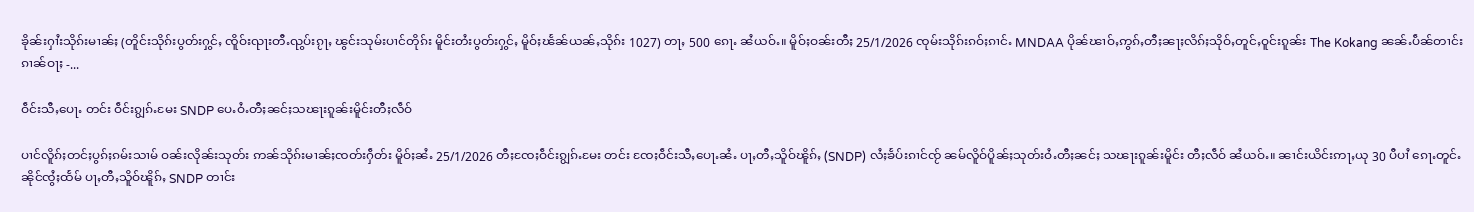ၶိုၼ်းႁၢႆးသိုၵ်းမၢၼ်ႈ (တိူင်းသိုၵ်းပွတ်းႁွင်ႇ ၸိူဝ်းၺႃးတီႉၺွပ်းၵႂႃႇ ၽွင်းသုမ်းပၢင်တိုၵ်း မိူင်းတႆးပွတ်းႁွင်ႇ မိူဝ်ႈၽႅၼ်ယၼ်ႇသိုၵ်း 1027) တႃႇ 500 ၵေႃႉ ၼႆယဝ်ႉ။ မိူဝ်ႈဝၼ်းတီႈ 25/1/2026 ၸုမ်းသိုၵ်းၵဝ်ႈၵၢင်ႉ MNDAA ပိုၼ်ၽၢဝ်ႇဢွၵ်ႇတီႈၼႃႈလိၵ်ႈသိုဝ်ႇတူင်ႇဝူင်းၵူၼ်း The Kokang ၼၼ်ႉပဵၼ်တၢင်းၵၢၼ်ဝႃႈ -...

ဝဵင်းသီႇပေႃႉ တင်း ဝဵင်းၵျွၵ်ႉမႄး SNDP ပေႉဝႆႉတီႈၼင်ႈသၽႃးၵူၼ်းမိူင်းတီႈလဵဝ်

ပၢင်လိူၵ်ႈတင်ႈပွၵ်ႈၵမ်းသၢမ် ဝၼ်းလိုၼ်းသုတ်း ဢၼ်သိုၵ်းမၢၼ်ႈၸတ်းႁဵတ်း မိူဝ်ႈၼႆႉ 25/1/2026 တီႈၸႄႈဝဵင်းၵျွၵ်ႉမႄး တင်း ၸႄႈဝဵင်းသီႇပေႃႉၼႆႉ ပႃႇတီႇသိူဝ်ၽိူၵ်ႇ (SNDP) လႆႈၶႅပ်းၵၢင်ၸႂ် ၼမ်လိူဝ်ပိူၼ်ႈသုတ်းဝႆႉတီႈၼင်ႈ သၽႃးၵူၼ်းမိူင်း တီႈလဵဝ် ၼႆယဝ်ႉ။ ၼၢင်းယိင်းဢႃႇယု 30 ပီပၢႆ ၵေႃႉတူင်ႉၼိုင်ၸွႆႈထႅမ် ပႃႇတီႇသိူဝ်ၽိူၵ်ႇ SNDP တၢင်း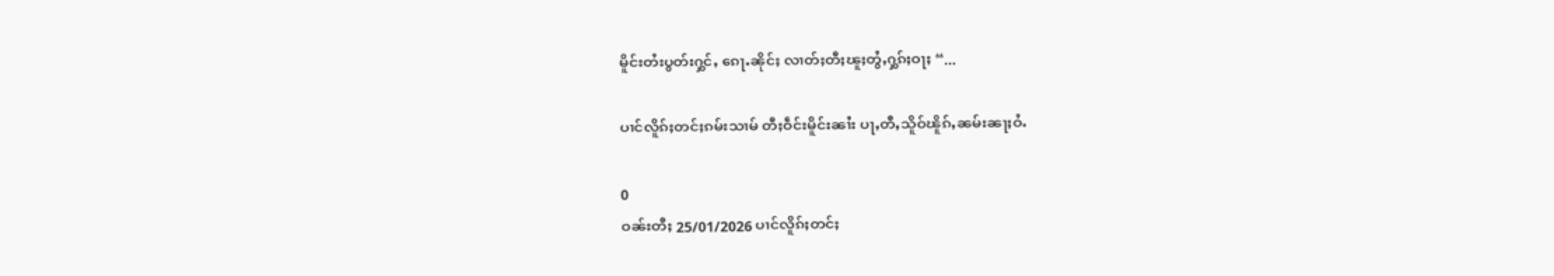မိူင်းတႆးပွတ်းႁွင်ႇ ၵေႃႉၼိုင်ႈ လၢတ်ႈတီႈၽူႈတွႆႇႁွၵ်ႈဝႃႈ “...

ပၢင်လိူၵ်ႈတင်ႈၵမ်းသၢမ် တီႈဝဵင်းမိူင်းၼၢႆး ပႃႇတီႇသိူဝ်ၽိူၵ်ႇၼမ်းၼႃႈဝႆႉ

0
ဝၼ်းတီႈ 25/01/2026 ပၢင်လိူၵ်ႈတင်ႈ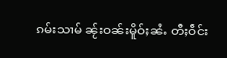ၵမ်းသၢမ် ၼႂ်းဝၼ်းမိူဝ်ႈၼႆႉ တီႈဝဵင်း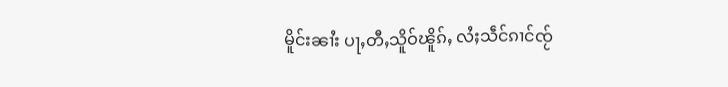မိူင်းၼၢႆး ပႃႇတီႇသိူဝ်ၽိူၵ်ႇ လႆႈသဵင်ၵၢင်ၸႂ်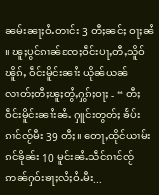ၼမ်းၼႃႈဝႆႉတၢင်း 3 တီႈၼင်ႈ ဝႃႈၼႆ ။ ၽူႈပွင်ၵၢၼ်ၸႄႈဝဵင်းပႃႇတီႇသိူဝ်ၽိူၵ်ႇ ဝဵင်းမိူင်းၼၢႆး ယိုၼ်ယၼ်လၢတ်ႈတီႈၽူႈတွႆႇႁွၵ်ႈဝႃႈ - “ တီႈဝဵင်းမိူင်းၼၢႆးၼႆႉ ႁူင်းတွတ်ႈ ၶႅပ်းၵၢင်ၸႂ်မီး 39 တီႈ။ တေႃႇထိုင်ယၢမ်းၵင်ၶိုၼ်း 10 မူင်းၼႆႉသဵင်ၵၢင်ၸႂ်ဢၼ်ႁဝ်းၶႃႈလႆႈဝႆႉမီး...